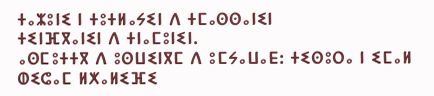ⵜⴰⵣⵓⵏⵉ ⵏ ⵜⵓⵜⵍⴰⵢⵉⵏ ⴷ ⵜⵎⴰⵙⵙⴰⵏⵉⵏ
ⵜⵉⵏⴼⴳⴰⵏⵉⵏ ⴷ ⵜⵏⴰⵎⵓⵏⵉⵏ.
ⴰⵙⵎⵓⵜⵜⴳ ⴷ ⵓⵙⵡⵉⵏⴳⵎ ⴷ ⵓⵎⵢⴰⵡⴰⴹ: ⵜⵉⵙⵓⵔⴰ ⵏ ⵉⵎⴰⵍ
ⵀⵉⵛⴰⵎ ⵍⵅⴰⵍⵉⴼⵉ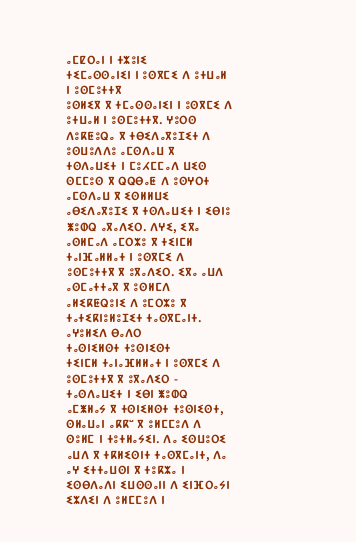ⴰⵎⵇⵔⴰⵏ ⵏ ⵜⵣⵓⵏⵉ
ⵜⵉⵎⴰⵙⵙⴰⵏⵉⵏ ⵏ ⵓⵙⴳⵎⵉ ⴷ ⵓⵜⵡⴰⵍ ⵏ ⵓⵙⵎⵓⵜⵜⴳ
ⵓⵙⵍⵉⴳ ⴳ ⵜⵎⴰⵙⵙⴰⵏⵉⵏ ⵏ ⵓⵙⴳⵎⵉ ⴷ ⵓⵜⵡⴰⵍ ⵏ ⵓⵙⵎⵓⵜⵜⴳ. ⵖⵓⵔⵙ ⴷⵓⴽⵟⵓⵕⴰ ⴳ ⵜⴱⵉⴷⴰⴳⵓⵊⵉⵜ ⴷ ⵓⵙⵡⵓⴷⴷⵓ ⴰⵎⵙⴷⴰⵡ ⴳ
ⵜⵙⴷⴰⵡⵉⵜ ⵏ ⵎⵓⵃⵎⵎⴰⴷ ⵡⵉⵙ ⵙⵎⵎⵓⵙ ⴳ ⵕⵕⴱⴰⵟ ⴷ ⵓⵙⵖⵔⵜ ⴰⵎⵙⴷⴰⵡ ⴳ ⵉⵙⵍⵍⵡⵉ ⴰⴱⵉⴷⴰⴳⵓⵊⵉ ⴳ ⵜⵙⴷⴰⵡⵉⵜ ⵏ ⵉⴱⵏⵓ
ⵥⵓⵀⵕ ⴰⴳⴰⴷⵉⵔ. ⴷⵖⵉ, ⵉⴳⴰ ⴰⵙⵍⵎⴰⴷ ⴰⵎⵔⵣⵓ ⴳ ⵜⵉⵏⵎⵍ ⵜⴰⵏⴼⴰⵍⵍⴰⵜ ⵏ ⵓⵙⴳⵎⵉ ⴷ ⵓⵙⵎⵓⵜⵜⴳ ⴳ ⵓⴳⴰⴷⵉⵔ. ⵉⴳⴰ ⴰⵡⴷ
ⴰⵙⵎⴰⵜⵜⴰⴳ ⴳ ⵓⵙⵍⵎⴷ ⴰⵍⵉⴽⵟⵕⵓⵏⵉ ⴷ ⵓⵎⵔⵣⵓ ⴳ ⵜⴰⵜⵉⴽⵏⵓⵍⵓⵊⵉⵜ ⵜⴰⵙⴳⵎⴰⵏⵜ.
ⴰⵖⵓⵍⵉⴷ ⴱⴰⴷⵔ
ⵜⴰⵙⵏⵉⵍⵙⵜ ⵜⵓⵙⵏⵉⵙⵜ
ⵜⵉⵏⵎⵍ ⵜⴰⵏⴰⴼⵍⵍⴰⵜ ⵏ ⵓⵙⴳⵎⵉ ⴷ ⵓⵙⵎⵓⵜⵜⴳ ⴳ ⵓⴳⴰⴷⵉⵔ - ⵜⴰⵙⴷⴰⵡⵉⵜ ⵏ ⵉⴱⵏ ⵥⵓⵀⵕ
ⴰⵎⵥⵍⴰⵢ ⴳ ⵜⵙⵏⵉⵍⵙⵜ ⵜⵓⵙⵏⵉⵙⵜ, ⵙⵍⴰⵡⴰⵏ ⴰⴽⴽⵯ ⴳ ⵓⵍⵎⵎⵓⴷ ⴷ ⵙⵓⵍⵎ ⵏ ⵜⵓⵜⵍⴰⵢⵉⵏ. ⴷⴰ ⵉⵙⵡⵓⵔⵉ ⴰⵡⴷ ⴳ ⵜⴽⵍⵉⵙⵏⵜ ⵜⴰⵙⴳⵎⴰⵏⵜ, ⴷⴰ ⴰⵖ ⵉⵜⵜⴰⵡⵙⵏ ⴳ ⵜⵓⴽⵣⴰ ⵏ ⵉⵙⴱⴷⴰⴷⵏ ⵉⵡⵙⵙⴰⵏⵏ ⴷ ⵉⵏⴼⵔⴰⵢⵏ ⵉⵣⴷⵉⵏ ⴷ ⵓⵍⵎⵎⵓⴷ ⵏ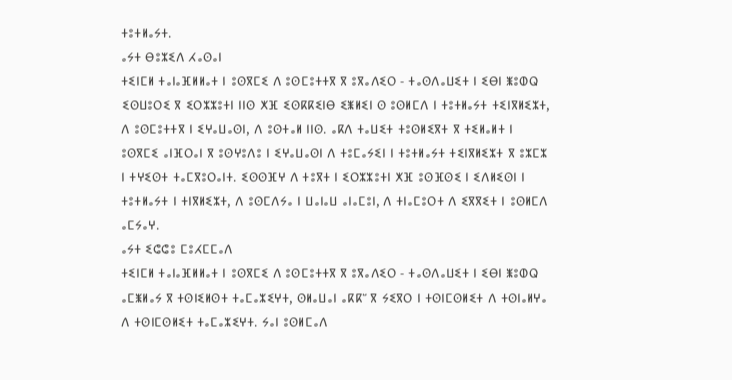ⵜⵓⵜⵍⴰⵢⵜ.
ⴰⵢⵜ ⴱⵓⵣⵉⴷ ⵃⴰⵙⴰⵏ
ⵜⵉⵏⵎⵍ ⵜⴰⵏⴰⴼⵍⵍⴰⵜ ⵏ ⵓⵙⴳⵎⵉ ⴷ ⵓⵙⵎⵓⵜⵜⴳ ⴳ ⵓⴳⴰⴷⵉⵔ - ⵜⴰⵙⴷⴰⵡⵉⵜ ⵏ ⵉⴱⵏ ⵥⵓⵀⵕ
ⵉⵙⵡⵓⵔⵉ ⴳ ⵉⵔⵣⵣⵓⵜⵏ ⵏⵏⵙ ⵅⴼ ⵉⵙⴽⴽⵉⵏⴱ ⵉⵥⵍⵉⵏ ⵙ ⵓⵙⵍⵎⴷ ⵏ ⵜⵓⵜⵍⴰⵢⵜ ⵜⵉⵏⴳⵍⵉⵣⵜ, ⴷ ⵓⵙⵎⵓⵜⵜⴳ ⵏ ⵉⵖⴰⵡⴰⵙⵏ, ⴷ ⵓⵙⵜⴰⵍ ⵏⵏⵙ. ⴰⴽⴷ ⵜⴰⵡⵉⵜ ⵜⵓⵙⵍⵉⴳⵜ ⴳ ⵜⵉⵍⴰⵍⵜ ⵏ ⵓⵙⴳⵎⵉ ⴰⵏⴼⵔⴰⵏ ⴳ ⵓⵙⵖⵓⴷⵓ ⵏ ⵉⵖⴰⵡⴰⵙⵏ ⴷ ⵜⵓⵎⴰⵢⵉⵏ ⵏ ⵜⵓⵜⵍⴰⵢⵜ ⵜⵉⵏⴳⵍⵉⵣⵜ ⴳ ⵓⵣⵎⵣ ⵏ ⵜⵖⵉⵙⵜ ⵜⴰⵎⴳⵓⵔⴰⵏⵜ. ⵉⵙⵙⴼⵖ ⴷ ⵜⵓⴳⵜ ⵏ ⵉⵔⵣⵣⵓⵜⵏ ⵅⴼ ⵓⵙⴼⵙⵉ ⵏ ⵉⴷⵍⵉⵙⵏ ⵏ ⵜⵓⵜⵍⴰⵢⵜ ⵏ ⵜⵏⴳⵍⵉⵣⵜ, ⴷ ⵓⵙⵎⴷⵢⴰ ⵏ ⵡⴰⵏⴰⵡ ⴰⵏⴰⵎⵓⵏ, ⴷ ⵜⵏⴰⵎⵓⵔⵜ ⴷ ⵉⴳⴳⵉⵜ ⵏ ⵓⵙⵍⵎⴷ ⴰⵎⵢⴰⵖ.
ⴰⵢⵜ ⵉⵛⵛⵓ ⵎⵓⵃⵎⵎⴰⴷ
ⵜⵉⵏⵎⵍ ⵜⴰⵏⴰⴼⵍⵍⴰⵜ ⵏ ⵓⵙⴳⵎⵉ ⴷ ⵓⵙⵎⵓⵜⵜⴳ ⴳ ⵓⴳⴰⴷⵉⵔ - ⵜⴰⵙⴷⴰⵡⵉⵜ ⵏ ⵉⴱⵏ ⵥⵓⵀⵕ
ⴰⵎⵥⵍⴰⵢ ⴳ ⵜⵙⵏⵉⵍⵙⵜ ⵜⴰⵎⴰⵣⵉⵖⵜ, ⵙⵍⴰⵡⴰⵏ ⴰⴽⴽⵯ ⴳ ⵢⵉⴳⵔ ⵏ ⵜⵙⵏⵎⵙⵍⵉⵜ ⴷ ⵜⵙⵏⴰⵍⵖⴰ ⴷ ⵜⵙⵏⵎⵙⵍⵉⵜ ⵜⴰⵎⴰⵣⵉⵖⵜ. ⵢⴰⵏ ⵓⵙⵍⵎⴰⴷ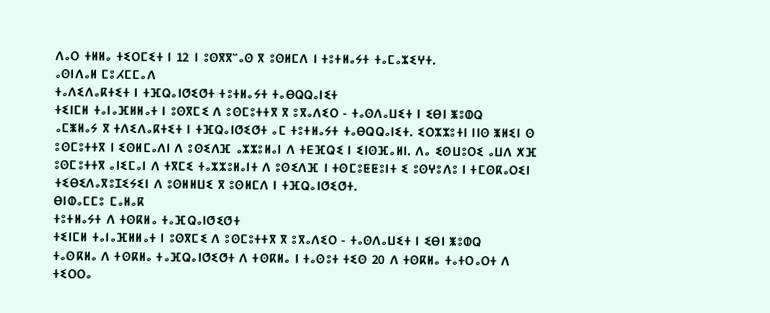ⴷⴰⵔ ⵜⵍⵍⴰ ⵜⵉⵔⵎⵉⵜ ⵏ 12 ⵏ ⵓⵙⴳⴳⵯⴰⵙ ⴳ ⵓⵙⵍⵎⴷ ⵏ ⵜⵓⵜⵍⴰⵢⵜ ⵜⴰⵎⴰⵣⵉⵖⵜ.
ⴰⵙⵏⴷⴰⵍ ⵎⵓⵃⵎⵎⴰⴷ
ⵜⴰⴷⵉⴷⴰⴽⵜⵉⵜ ⵏ ⵜⴼⵕⴰⵏⵚⵉⵚⵜ ⵜⵓⵜⵍⴰⵢⵜ ⵜⴰⴱⵕⵕⴰⵏⵉⵜ
ⵜⵉⵏⵎⵍ ⵜⴰⵏⴰⴼⵍⵍⴰⵜ ⵏ ⵓⵙⴳⵎⵉ ⴷ ⵓⵙⵎⵓⵜⵜⴳ ⴳ ⵓⴳⴰⴷⵉⵔ - ⵜⴰⵙⴷⴰⵡⵉⵜ ⵏ ⵉⴱⵏ ⵥⵓⵀⵕ
ⴰⵎⵥⵍⴰⵢ ⴳ ⵜⴷⵉⴷⴰⴽⵜⵉⵜ ⵏ ⵜⴼⵕⴰⵏⵚⵉⵚⵜ ⴰⵎ ⵜⵓⵜⵍⴰⵢⵜ ⵜⴰⴱⵕⵕⴰⵏⵉⵜ. ⵉⵔⵣⵣⵓⵜⵏ ⵏⵏⵙ ⵥⵍⵉⵏ ⵙ ⵓⵙⵎⵓⵜⵜⴳ ⵏ ⵉⵙⵍⵎⴰⴷⵏ ⴷ ⵓⵙⵉⴷⴼ ⴰⵣⵣⵓⵍⴰⵏ ⴷ ⵜⴹⴼⵕⵉ ⵏ ⵉⵏⵙⴼⴰⵍⵏ. ⴷⴰ ⵉⵙⵡⵓⵔⵉ ⴰⵡⴷ ⵅⴼ ⵓⵙⵎⵓⵜⵜⴳ ⴰⵏⵉⵎⴰⵏ ⴷ ⵜⴳⵎⵉ ⵜⴰⵣⵣⵓⵍⴰⵏⵜ ⴷ ⵓⵙⵉⴷⴼ ⵏ ⵜⵙⵎⵓⵟⵟⵓⵏⵜ ⵉ ⵓⵙⵖⵓⴷⵓ ⵏ ⵜⵎⵙⴽⴰⵔⵉⵏ ⵜⵉⴱⵉⴷⴰⴳⵓⵊⵉⵢⵉⵏ ⴷ ⵓⵙⵍⵍⵡⵉ ⴳ ⵓⵙⵍⵎⴷ ⵏ ⵜⴼⵕⴰⵏⵚⵉⵚⵜ.
ⴱⵏⵀⴰⵎⵎⵓ ⵎⴰⵍⴰⴽ
ⵜⵓⵜⵍⴰⵢⵜ ⴷ ⵜⵙⴽⵍⴰ ⵜⴰⴼⵕⴰⵏⵚⵉⵚⵜ
ⵜⵉⵏⵎⵍ ⵜⴰⵏⴰⴼⵍⵍⴰⵜ ⵏ ⵓⵙⴳⵎⵉ ⴷ ⵓⵙⵎⵓⵜⵜⴳ ⴳ ⵓⴳⴰⴷⵉⵔ - ⵜⴰⵙⴷⴰⵡⵉⵜ ⵏ ⵉⴱⵏ ⵥⵓⵀⵕ
ⵜⴰⵙⴽⵍⴰ ⴷ ⵜⵙⴽⵍⴰ ⵜⴰⴼⵕⴰⵏⵚⵉⵚⵜ ⴷ ⵜⵙⴽⵍⴰ ⵏ ⵜⴰⵙⵓⵜ ⵜⵉⵙ 20 ⴷ ⵜⵙⴽⵍⴰ ⵜⴰⵜⵔⴰⵔⵜ ⴷ ⵜⵉⵔⵔⴰ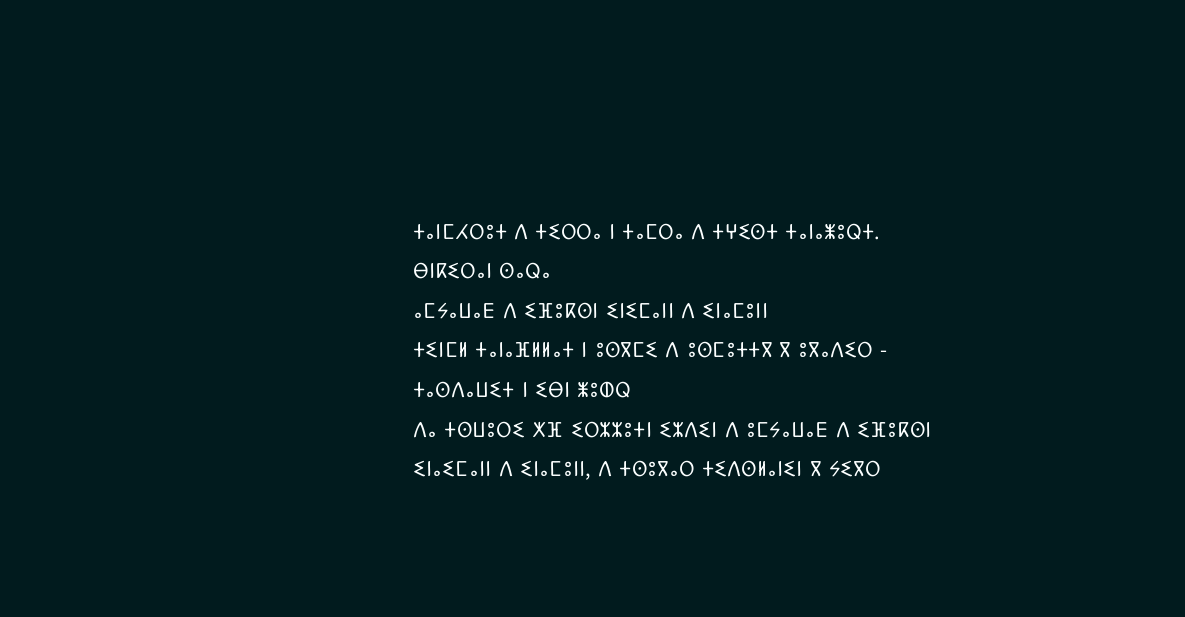ⵜⴰⵏⵎⵃⵔⵓⵜ ⴷ ⵜⵉⵔⵔⴰ ⵏ ⵜⴰⵎⵔⴰ ⴷ ⵜⵖⵉⵙⵜ ⵜⴰⵏⴰⵥⵓⵕⵜ.
ⴱⵏⴽⵉⵔⴰⵏ ⵙⴰⵕⴰ
ⴰⵎⵢⴰⵡⴰⴹ ⴷ ⵉⴼⵓⴽⵙⵏ ⵉⵏⵉⵎⴰⵏⵏ ⴷ ⵉⵏⴰⵎⵓⵏⵏ
ⵜⵉⵏⵎⵍ ⵜⴰⵏⴰⴼⵍⵍⴰⵜ ⵏ ⵓⵙⴳⵎⵉ ⴷ ⵓⵙⵎⵓⵜⵜⴳ ⴳ ⵓⴳⴰⴷⵉⵔ - ⵜⴰⵙⴷⴰⵡⵉⵜ ⵏ ⵉⴱⵏ ⵥⵓⵀⵕ
ⴷⴰ ⵜⵙⵡⵓⵔⵉ ⵅⴼ ⵉⵔⵣⵣⵓⵜⵏ ⵉⵣⴷⵉⵏ ⴷ ⵓⵎⵢⴰⵡⴰⴹ ⴷ ⵉⴼⵓⴽⵙⵏ ⵉⵏⴰⵉⵎⴰⵏⵏ ⴷ ⵉⵏⴰⵎⵓⵏⵏ, ⴷ ⵜⵙⵓⴳⴰⵔ ⵜⵉⴷⵙⵍⴰⵏⵉⵏ ⴳ ⵢⵉⴳⵔ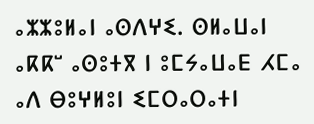ⴰⵣⵣⵓⵍⴰⵏ ⴰⵙⴷⵖⵉ. ⵙⵍⴰⵡⴰⵏ ⴰⴽⴽⵯ ⴰⵙⵓⵜⴳ ⵏ ⵓⵎⵢⴰⵡⴰⴹ ⵃⵎⴰ ⴰⴷ ⴱⵓⵖⵍⵓⵏ ⵉⵎⵔⴰⵔⴰⵜⵏ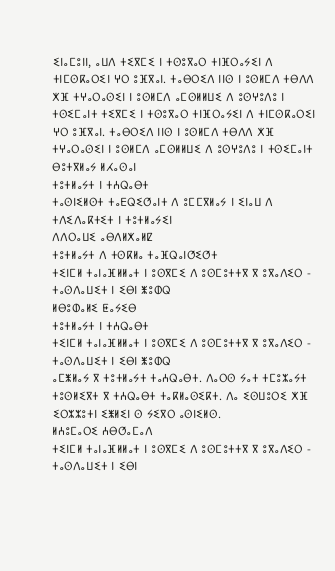ⵉⵏⴰⵎⵓⵏⵏ, ⴰⵡⴷ ⵜⵉⴳⵎⵉ ⵏ ⵜⵙⵓⴳⴰⵔ ⵜⵏⴼⵔⴰⵢⵉⵏ ⴷ ⵜⵏⵎⵙⴽⴰⵔⵉⵏ ⵖⵔ ⵓⴼⴳⴰⵏ. ⵜⴰⴱⵔⵉⴷ ⵏⵏⵙ ⵏ ⵓⵙⵍⵎⴷ ⵜⴱⴷⴷ ⵅⴼ ⵜⵖⴰⵔⴰⵙⵉⵏ ⵏ ⵓⵙⵍⵎⴷ ⴰⵎⵙⵍⵍⵡⵉ ⴷ ⵓⵙⵖⵓⴷⵓ ⵏ ⵜⵙⵉⵎⴰⵏⵜ ⵜⵉⴳⵎⵉ ⵏ ⵜⵙⵓⴳⴰⵔ ⵜⵏⴼⵔⴰⵢⵉⵏ ⴷ ⵜⵏⵎⵙⴽⴰⵔⵉⵏ ⵖⵔ ⵓⴼⴳⴰⵏ. ⵜⴰⴱⵔⵉⴷ ⵏⵏⵙ ⵏ ⵓⵙⵍⵎⴷ ⵜⴱⴷⴷ ⵅⴼ ⵜⵖⴰⵔⴰⵙⵉⵏ ⵏ ⵓⵙⵍⵎⴷ ⴰⵎⵙⵍⵍⵡⵉ ⴷ ⵓⵙⵖⵓⴷⵓ ⵏ ⵜⵙⵉⵎⴰⵏⵜ
ⴱⵓⵜⴳⵍⴰⵢ ⵍⵃⴰⵙⴰⵏ
ⵜⵓⵜⵍⴰⵢⵜ ⵏ ⵜⵄⵕⴰⴱⵜ
ⵜⴰⵙⵏⵉⵍⵙⵜ ⵜⴰⴹⵕⵉⵚⴰⵏⵜ ⴷ ⵓⵎⵎⴳⵍⴰⵢ ⵏ ⵉⵏⴰⵡ ⴷ ⵜⴷⵉⴷⴰⴽⵜⵉⵜ ⵏ ⵜⵓⵜⵍⴰⵢⵉⵏ
ⴷⴷⵔⴰⵡⵉ ⴰⴱⴷⵍⵅⴰⵍⵇ
ⵜⵓⵜⵍⴰⵢⵜ ⴷ ⵜⵙⴽⵍⴰ ⵜⴰⴼⵕⴰⵏⵚⵉⵚⵜ
ⵜⵉⵏⵎⵍ ⵜⴰⵏⴰⴼⵍⵍⴰⵜ ⵏ ⵓⵙⴳⵎⵉ ⴷ ⵓⵙⵎⵓⵜⵜⴳ ⴳ ⵓⴳⴰⴷⵉⵔ - ⵜⴰⵙⴷⴰⵡⵉⵜ ⵏ ⵉⴱⵏ ⵥⵓⵀⵕ
ⵍⴱⵓⵀⴰⵍⵉ ⵟⴰⵢⵉⴱ
ⵜⵓⵜⵍⴰⵢⵜ ⵏ ⵜⵄⵕⴰⴱⵜ
ⵜⵉⵏⵎⵍ ⵜⴰⵏⴰⴼⵍⵍⴰⵜ ⵏ ⵓⵙⴳⵎⵉ ⴷ ⵓⵙⵎⵓⵜⵜⴳ ⴳ ⵓⴳⴰⴷⵉⵔ - ⵜⴰⵙⴷⴰⵡⵉⵜ ⵏ ⵉⴱⵏ ⵥⵓⵀⵕ
ⴰⵎⵥⵍⴰⵢ ⴳ ⵜⵓⵜⵍⴰⵢⵜ ⵜⴰⵄⵕⴰⴱⵜ. ⴷⴰⵔⵙ ⵢⴰⵜ ⵜⵎⵓⵣⴰⵢⵜ ⵜⵓⵙⵍⵉⴳⵜ ⴳ ⵜⵄⵕⴰⴱⵜ ⵜⴰⴽⵍⴰⵙⵉⴽⵜ. ⴷⴰ ⵉⵙⵡⵓⵔⵉ ⵅⴼ ⵉⵔⵣⵣⵓⵜⵏ ⵉⵥⵍⵉⵏ ⵙ ⵢⵉⴳⵔ ⴰⵙⵏⵉⵍⵙ.
ⵍⵄⵓⵎⴰⵔⵉ ⵄⴱⵚⴰⵎⴰⴷ
ⵜⵉⵏⵎⵍ ⵜⴰⵏⴰⴼⵍⵍⴰⵜ ⵏ ⵓⵙⴳⵎⵉ ⴷ ⵓⵙⵎⵓⵜⵜⴳ ⴳ ⵓⴳⴰⴷⵉⵔ - ⵜⴰⵙⴷⴰⵡⵉⵜ ⵏ ⵉⴱⵏ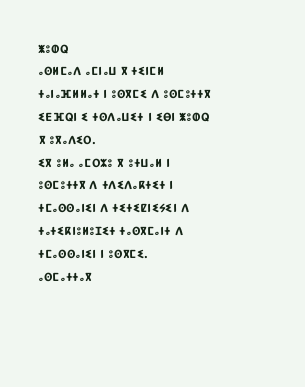ⵥⵓⵀⵕ
ⴰⵙⵍⵎⴰⴷ ⴰⵎⵏⴰⵡ ⴳ ⵜⵉⵏⵎⵍ ⵜⴰⵏⴰⴼⵍⵍⴰⵜ ⵏ ⵓⵙⴳⵎⵉ ⴷ ⵓⵙⵎⵓⵜⵜⴳ ⵉⴹⴼⵕⵏ ⵉ ⵜⵙⴷⴰⵡⵉⵜ ⵏ ⵉⴱⵏ ⵥⵓⵀⵕ ⴳ ⵓⴳⴰⴷⵉⵔ.
ⵉⴳ ⵓⵍⴰ ⴰⵎⵔⵣⵓ ⴳ ⵓⵜⵡⴰⵍ ⵏ ⵓⵙⵎⵓⵜⵜⴳ ⴷ ⵜⴷⵉⴷⴰⴽⵜⵉⵜ ⵏ ⵜⵎⴰⵙⵙⴰⵏⵉⵏ ⴷ ⵜⵉⵜⵉⵇⵏⵉⵢⵉⵏ ⴷ ⵜⴰⵜⵉⴽⵏⵓⵍⵓⵊⵉⵜ ⵜⴰⵙⴳⵎⴰⵏⵜ ⴷ ⵜⵎⴰⵙⵙⴰⵏⵉⵏ ⵏ ⵓⵙⴳⵎⵉ.
ⴰⵙⵎⴰⵜⵜⴰⴳ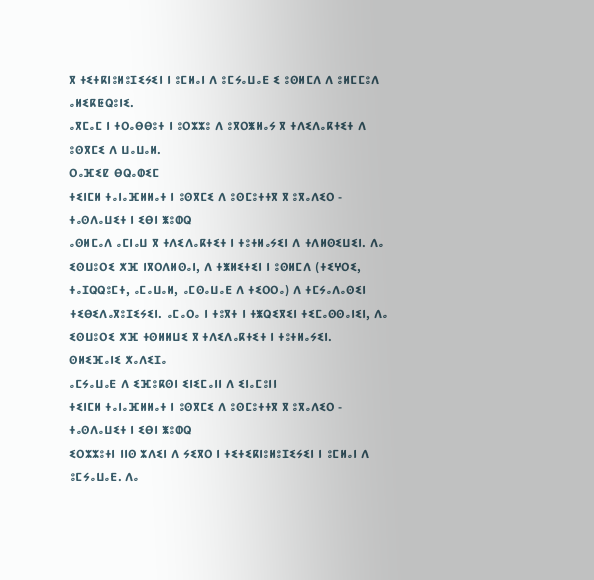ⴳ ⵜⵉⵜⴽⵏⵓⵍⵓⵊⵉⵢⵉⵏ ⵏ ⵓⵎⵍⴰⵏ ⴷ ⵓⵎⵢⴰⵡⴰⴹ ⵉ ⵓⵙⵍⵎⴷ ⴷ ⵓⵍⵎⵎⵓⴷ ⴰⵍⵉⴽⵟⵕⵓⵏⵉ.
ⴰⴳⵎⴰⵎ ⵏ ⵜⵔⴰⴱⴱⵓⵜ ⵏ ⵓⵔⵣⵣⵓ ⴷ ⵓⴳⵔⵥⵍⴰⵢ ⴳ ⵜⴷⵉⴷⴰⴽⵜⵉⵜ ⴷ ⵓⵙⴳⵎⵉ ⴷ ⵡⴰⵡⴰⵍ.
ⵔⴰⴼⵉⵇ ⴱⵕⴰⵀⵉⵎ
ⵜⵉⵏⵎⵍ ⵜⴰⵏⴰⴼⵍⵍⴰⵜ ⵏ ⵓⵙⴳⵎⵉ ⴷ ⵓⵙⵎⵓⵜⵜⴳ ⴳ ⵓⴳⴰⴷⵉⵔ - ⵜⴰⵙⴷⴰⵡⵉⵜ ⵏ ⵉⴱⵏ ⵥⵓⵀⵕ
ⴰⵙⵍⵎⴰⴷ ⴰⵎⵏⴰⵡ ⴳ ⵜⴷⵉⴷⴰⴽⵜⵉⵜ ⵏ ⵜⵓⵜⵍⴰⵢⵉⵏ ⴷ ⵜⴷⵍⵙⵉⵡⵉⵏ. ⴷⴰ ⵉⵙⵡⵓⵔⵉ ⵅⴼ ⵏⴳⵔⴷⵍⵙⴰⵏ, ⴷ ⵜⵥⵍⵉⵜⵉⵏ ⵏ ⵓⵙⵍⵎⴷ (ⵜⵉⵖⵔⵉ, ⵜⴰⵊⵕⵕⵓⵎⵜ, ⴰⵎⴰⵡⴰⵍ, ⴰⵎⵙⴰⵡⴰⴹ ⴷ ⵜⵉⵔⵔⴰ) ⴷ ⵜⵎⵢⴰⴷⴰⵙⵉⵏ ⵜⵉⴱⵉⴷⴰⴳⵓⵊⵉⵢⵉⵏ. ⴰⵎⴰⵔⴰ ⵏ ⵜⵓⴳⵜ ⵏ ⵜⵥⵕⵉⴳⵉⵏ ⵜⵉⵎⴰⵙⵙⴰⵏⵉⵏ, ⴷⴰ ⵉⵙⵡⵓⵔⵉ ⵅⴼ ⵜⵙⵍⵍⵡⵉ ⴳ ⵜⴷⵉⴷⴰⴽⵜⵉⵜ ⵏ ⵜⵓⵜⵍⴰⵢⵉⵏ.
ⵙⵍⵉⴼⴰⵏⵉ ⵅⴰⴷⵉⵊⴰ
ⴰⵎⵢⴰⵡⴰⴹ ⴷ ⵉⴼⵓⴽⵙⵏ ⵉⵏⵉⵎⴰⵏⵏ ⴷ ⵉⵏⴰⵎⵓⵏⵏ
ⵜⵉⵏⵎⵍ ⵜⴰⵏⴰⴼⵍⵍⴰⵜ ⵏ ⵓⵙⴳⵎⵉ ⴷ ⵓⵙⵎⵓⵜⵜⴳ ⴳ ⵓⴳⴰⴷⵉⵔ - ⵜⴰⵙⴷⴰⵡⵉⵜ ⵏ ⵉⴱⵏ ⵥⵓⵀⵕ
ⵉⵔⵣⵣⵓⵜⵏ ⵏⵏⵙ ⵣⴷⵉⵏ ⴷ ⵢⵉⴳⵔ ⵏ ⵜⵉⵜⵉⴽⵏⵓⵍⵓⵊⵉⵢⵉⵏ ⵏ ⵓⵎⵍⴰⵏ ⴷ ⵓⵎⵢⴰⵡⴰⴹ. ⴷⴰ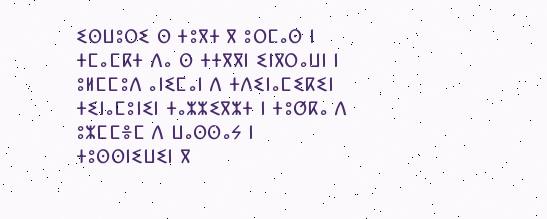ⵉⵙⵡⵓⵔⵉ ⵙ ⵜⵓⴳⵜ ⴳ ⵓⵔⵎⴰⵙ ⵏ ⵜⵎⴰⵎⴽⵜ ⴷⴰ ⵙ ⵜⵜⴳⴳⵏ ⵉⵏⴳⵔⴰⵡⵏ ⵏ ⵓⵍⵎⵎⵓⴷ ⴰⵏⵉⵎⴰⵏ ⴷ ⵜⴷⵉⵏⴰⵎⵉⴽⵉⵏ ⵜⵉⵏⴰⵎⵓⵏⵉⵏ ⵜⴰⵣⵣⵉⴳⵣⵜ ⵏ ⵜⵓⵚⴽⴰ ⴷ ⵓⵣⵎⵎⴻⵎ ⴷ ⵡⴰⵙⵙⴰⵢ ⵏ ⵜⵓⵙⵙⵏⵉⵡⵉⵏ ⴳ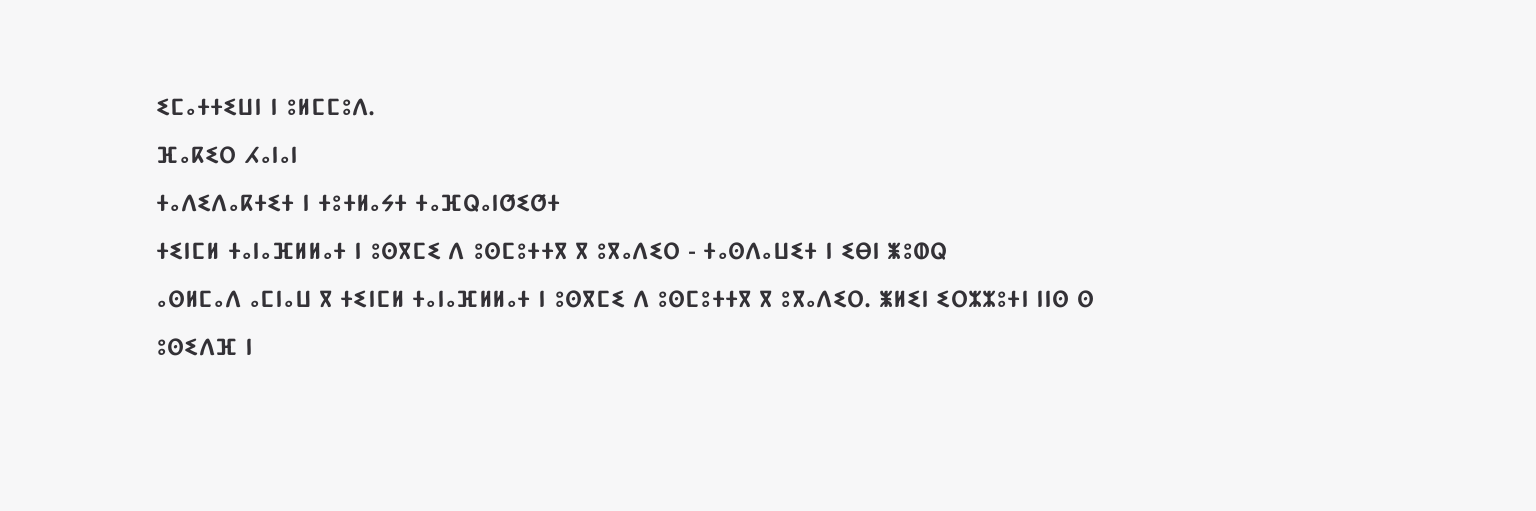ⵉⵎⴰⵜⵜⵉⵡⵏ ⵏ ⵓⵍⵎⵎⵓⴷ.
ⴼⴰⴽⵉⵔ ⵃⴰⵏⴰⵏ
ⵜⴰⴷⵉⴷⴰⴽⵜⵉⵜ ⵏ ⵜⵓⵜⵍⴰⵢⵜ ⵜⴰⴼⵕⴰⵏⵚⵉⵚⵜ
ⵜⵉⵏⵎⵍ ⵜⴰⵏⴰⴼⵍⵍⴰⵜ ⵏ ⵓⵙⴳⵎⵉ ⴷ ⵓⵙⵎⵓⵜⵜⴳ ⴳ ⵓⴳⴰⴷⵉⵔ - ⵜⴰⵙⴷⴰⵡⵉⵜ ⵏ ⵉⴱⵏ ⵥⵓⵀⵕ
ⴰⵙⵍⵎⴰⴷ ⴰⵎⵏⴰⵡ ⴳ ⵜⵉⵏⵎⵍ ⵜⴰⵏⴰⴼⵍⵍⴰⵜ ⵏ ⵓⵙⴳⵎⵉ ⴷ ⵓⵙⵎⵓⵜⵜⴳ ⴳ ⵓⴳⴰⴷⵉⵔ. ⵥⵍⵉⵏ ⵉⵔⵣⵣⵓⵜⵏ ⵏⵏⵙ ⵙ ⵓⵙⵉⴷⴼ ⵏ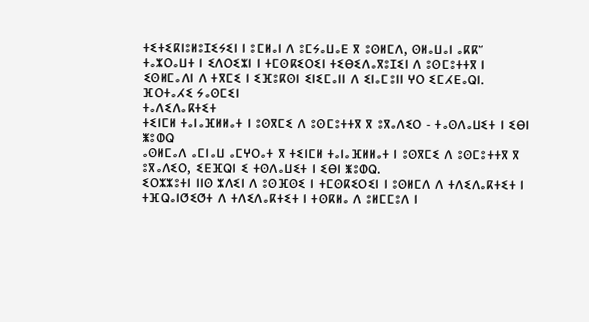ⵜⵉⵜⵉⴽⵏⵓⵍⵓⵊⵉⵢⵉⵏ ⵏ ⵓⵎⵍⴰⵏ ⴷ ⵓⵎⵢⴰⵡⴰⴹ ⴳ ⵓⵙⵍⵎⴷ, ⵙⵍⴰⵡⴰⵏ ⴰⴽⴽⵯ ⵜⴰⵣⵔⴰⵡⵜ ⵏ ⵉⴷⵔⵉⵣⵏ ⵏ ⵜⵎⵙⴽⵉⵔⵉⵏ ⵜⵉⴱⵉⴷⴰⴳⵓⵊⵉⵏ ⴷ ⵓⵙⵎⵓⵜⵜⴳ ⵏ ⵉⵙⵍⵎⴰⴷⵏ ⴷ ⵜⴳⵎⵉ ⵏ ⵉⴼⵓⴽⵙⵏ ⵉⵏⵉⵎⴰⵏⵏ ⴷ ⵉⵏⴰⵎⵓⵏⵏ ⵖⵔ ⵉⵎⵃⴹⴰⵕⵏ.
ⴼⵔⵜⴰⵃⵉ ⵢⴰⵙⵎⵉⵏ
ⵜⴰⴷⵉⴷⴰⴽⵜⵉⵜ
ⵜⵉⵏⵎⵍ ⵜⴰⵏⴰⴼⵍⵍⴰⵜ ⵏ ⵓⵙⴳⵎⵉ ⴷ ⵓⵙⵎⵓⵜⵜⴳ ⴳ ⵓⴳⴰⴷⵉⵔ - ⵜⴰⵙⴷⴰⵡⵉⵜ ⵏ ⵉⴱⵏ ⵥⵓⵀⵕ
ⴰⵙⵍⵎⴰⴷ ⴰⵎⵏⴰⵡ ⴰⵎⵖⵔⴰⵜ ⴳ ⵜⵉⵏⵎⵍ ⵜⴰⵏⴰⴼⵍⵍⴰⵜ ⵏ ⵓⵙⴳⵎⵉ ⴷ ⵓⵙⵎⵓⵜⵜⴳ ⴳ ⵓⴳⴰⴷⵉⵔ, ⵉⴹⴼⵕⵏ ⵉ ⵜⵙⴷⴰⵡⵉⵜ ⵏ ⵉⴱⵏ ⵥⵓⵀⵕ.
ⵉⵔⵣⵣⵓⵜⵏ ⵏⵏⵙ ⵣⴷⵉⵏ ⴷ ⵓⵙⴼⵙⵉ ⵏ ⵜⵎⵙⴽⵉⵔⵉⵏ ⵏ ⵓⵙⵍⵎⴷ ⴷ ⵜⴷⵉⴷⴰⴽⵜⵉⵜ ⵏ ⵜⴼⵕⴰⵏⵚⵉⵚⵜ ⴷ ⵜⴷⵉⴷⴰⴽⵜⵉⵜ ⵏ ⵜⵙⴽⵍⴰ ⴷ ⵓⵍⵎⵎⵓⴷ ⵏ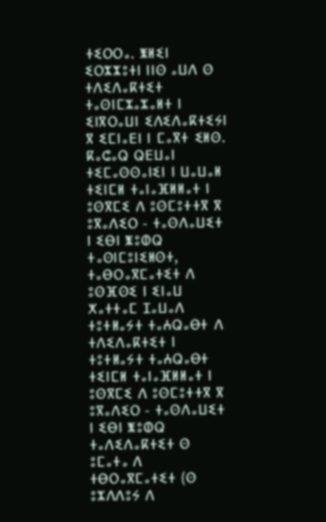ⵜⵉⵔⵔⴰ. ⵥⵍⵉⵏ ⵉⵔⵣⵣⵓⵜⵏ ⵏⵏⵙ ⴰⵡⴷ ⵙ ⵜⴷⵉⴷⴰⴽⵜⵉⵜ ⵜⴰⵙⵏⵎⵣⴰⵣⴰⵍⵜ ⵏ ⵉⵏⴳⵔⴰⵡⵏ ⵉⴷⵉⴷⴰⴽⵜⵉⵢⵏ ⴳ ⵉⵎⵏⴰⴹⵏ ⵏ ⵎⴰⴳⵜ ⵉⵍⵙ.
ⴽⴰⵛⴰⵕ ⵕⴹⵡⴰⵏ
ⵜⵉⵎⴰⵙⵙⴰⵏⵉⵏ ⵏ ⵡⴰⵡⴰⵍ
ⵜⵉⵏⵎⵍ ⵜⴰⵏⴰⴼⵍⵍⴰⵜ ⵏ ⵓⵙⴳⵎⵉ ⴷ ⵓⵙⵎⵓⵜⵜⴳ ⴳ ⵓⴳⴰⴷⵉⵔ - ⵜⴰⵙⴷⴰⵡⵉⵜ ⵏ ⵉⴱⵏ ⵥⵓⵀⵕ
ⵜⴰⵙⵏⵎⵓⵏⵉⵍⵙⵜ, ⵜⴰⴱⵔⴰⴳⵎⴰⵜⵉⵜ ⴷ ⵓⵙⴼⵙⵉ ⵏ ⵉⵏⴰⵡ
ⵅⴰⵜⵜⴰⵎ ⵊⴰⵡⴰⴷ
ⵜⵓⵜⵍⴰⵢⵜ ⵜⴰⵄⵕⴰⴱⵜ ⴷ ⵜⴷⵉⴷⴰⴽⵜⵉⵜ ⵏ ⵜⵓⵜⵍⴰⵢⵜ ⵜⴰⵄⵕⴰⴱⵜ
ⵜⵉⵏⵎⵍ ⵜⴰⵏⴰⴼⵍⵍⴰⵜ ⵏ ⵓⵙⴳⵎⵉ ⴷ ⵓⵙⵎⵓⵜⵜⴳ ⴳ ⵓⴳⴰⴷⵉⵔ - ⵜⴰⵙⴷⴰⵡⵉⵜ ⵏ ⵉⴱⵏ ⵥⵓⵀⵕ
ⵜⴰⴷⵉⴷⴰⴽⵜⵉⵜ ⵙ ⵓⵎⴰⵜⴰ ⴷ ⵜⴱⵔⴰⴳⵎⴰⵜⵉⵜ (ⵙ ⵓⵣⴷⴷⵓⵢ ⴷ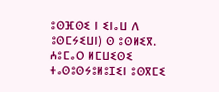ⵓⵙⴼⵙⵉ ⵏ ⵉⵏⴰⵡ ⴷ ⵓⵙⵎⵢⵉⵡⵏ) ⵙ ⵓⵙⵍⵉⴳ.
ⵄⵓⵎⴰⵔ ⵍⵎⵡⵉⵙⵉ
ⵜⴰⵙⵓⵙⵢⵓⵍⵓⵊⵉⵏ ⵓⵙⴳⵎⵉ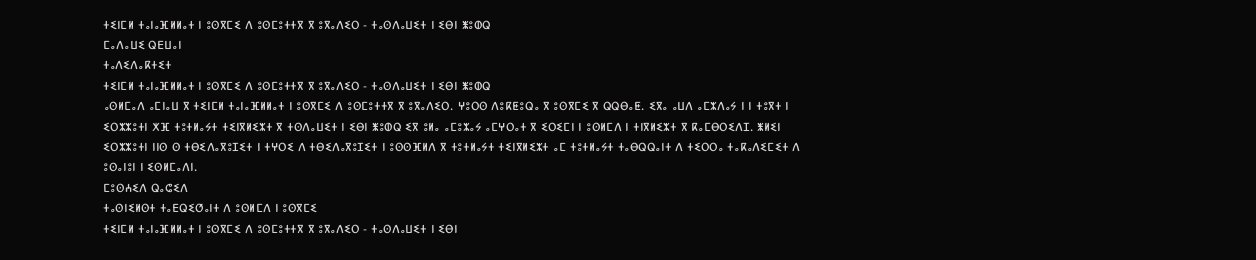ⵜⵉⵏⵎⵍ ⵜⴰⵏⴰⴼⵍⵍⴰⵜ ⵏ ⵓⵙⴳⵎⵉ ⴷ ⵓⵙⵎⵓⵜⵜⴳ ⴳ ⵓⴳⴰⴷⵉⵔ - ⵜⴰⵙⴷⴰⵡⵉⵜ ⵏ ⵉⴱⵏ ⵥⵓⵀⵕ
ⵎⴰⴷⴰⵡⵉ ⵕⴹⵡⴰⵏ
ⵜⴰⴷⵉⴷⴰⴽⵜⵉⵜ
ⵜⵉⵏⵎⵍ ⵜⴰⵏⴰⴼⵍⵍⴰⵜ ⵏ ⵓⵙⴳⵎⵉ ⴷ ⵓⵙⵎⵓⵜⵜⴳ ⴳ ⵓⴳⴰⴷⵉⵔ - ⵜⴰⵙⴷⴰⵡⵉⵜ ⵏ ⵉⴱⵏ ⵥⵓⵀⵕ
ⴰⵙⵍⵎⴰⴷ ⴰⵎⵏⴰⵡ ⴳ ⵜⵉⵏⵎⵍ ⵜⴰⵏⴰⴼⵍⵍⴰⵜ ⵏ ⵓⵙⴳⵎⵉ ⴷ ⵓⵙⵎⵓⵜⵜⴳ ⴳ ⵓⴳⴰⴷⵉⵔ. ⵖⵓⵔⵙ ⴷⵓⴽⵟⵓⵕⴰ ⴳ ⵓⵙⴳⵎⵉ ⴳ ⵕⵕⴱⴰⵟ. ⵉⴳⴰ ⴰⵡⴷ ⴰⵎⵣⴷⴰⵢ ⵏ ⵏ ⵜⵓⴳⵜ ⵏ ⵉⵔⵣⵣⵓⵜⵏ ⵅⴼ ⵜⵓⵜⵍⴰⵢⵜ ⵜⵉⵏⴳⵍⵉⵣⵜ ⴳ ⵜⵙⴷⴰⵡⵉⵜ ⵏ ⵉⴱⵏ ⵥⵓⵀⵕ ⵉⴳ ⵓⵍⴰ ⴰⵎⵓⵣⴰⵢ ⴰⵎⵖⵔⴰⵜ ⴳ ⵉⵔⵉⵎⵏ ⵏ ⵓⵙⵍⵎⴷ ⵏ ⵜⵏⴳⵍⵉⵣⵜ ⴳ ⴽⴰⵎⴱⵔⵉⴷⵊ. ⵥⵍⵉⵏ ⵉⵔⵣⵣⵓⵜⵏ ⵏⵏⵙ ⵙ ⵜⴱⵉⴷⴰⴳⵓⵊⵉⵜ ⵏ ⵜⵖⵔⵉ ⴷ ⵜⴱⵉⴷⴰⴳⵓⵊⵉⵜ ⵏ ⵓⵙⵙⴼⵍⴷ ⴳ ⵜⵓⵜⵍⴰⵢⵜ ⵜⵉⵏⴳⵍⵉⵣⵜ ⴰⵎ ⵜⵓⵜⵍⴰⵢⵜ ⵜⴰⴱⵕⵕⴰⵏⵜ ⴷ ⵜⵉⵔⵔⴰ ⵜⴰⴽⴰⴷⵉⵎⵉⵜ ⴷ ⵓⵙⴰⵏⵓⵏ ⵏ ⵉⵙⵍⵎⴰⴷⵏ.
ⵎⵓⵙⵄⵉⴷ ⵕⴰⵛⵉⴷ
ⵜⴰⵙⵏⵉⵍⵙⵜ ⵜⴰⴹⵕⵉⵚⴰⵏⵜ ⴷ ⵓⵙⵍⵎⴷ ⵏ ⵓⵙⴳⵎⵉ
ⵜⵉⵏⵎⵍ ⵜⴰⵏⴰⴼⵍⵍⴰⵜ ⵏ ⵓⵙⴳⵎⵉ ⴷ ⵓⵙⵎⵓⵜⵜⴳ ⴳ ⵓⴳⴰⴷⵉⵔ - ⵜⴰⵙⴷⴰⵡⵉⵜ ⵏ ⵉⴱⵏ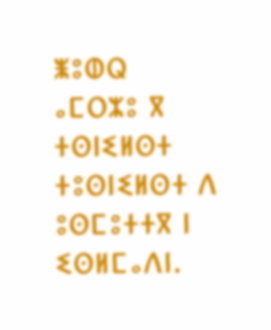ⵥⵓⵀⵕ
ⴰⵎⵔⵣⵓ ⴳ ⵜⵙⵏⵉⵍⵙⵜ ⵜⵓⵙⵏⵉⵍⵙⵜ ⴷ ⵓⵙⵎⵓⵜⵜⴳ ⵏ ⵉⵙⵍⵎⴰⴷⵏ.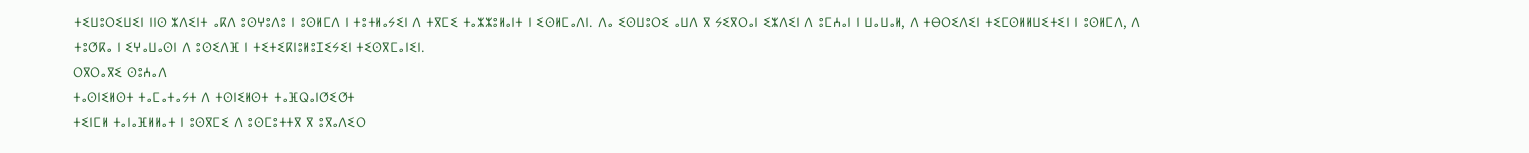ⵜⵉⵡⵓⵔⵉⵡⵉⵏ ⵏⵏⵙ ⵣⴷⵉⵏⵜ ⴰⴽⴷ ⵓⵙⵖⵓⴷⵓ ⵏ ⵓⵙⵍⵎⴷ ⵏ ⵜⵓⵜⵍⴰⵢⵉⵏ ⴷ ⵜⴳⵎⵉ ⵜⴰⵣⵣⵓⵍⴰⵏⵜ ⵏ ⵉⵙⵍⵎⴰⴷⵏ. ⴷⴰ ⵉⵙⵡⵓⵔⵉ ⴰⵡⴷ ⴳ ⵢⵉⴳⵔⴰⵏ ⵉⵣⴷⵉⵏ ⴷ ⵓⵎⵄⴰⵏ ⵏ ⵡⴰⵡⴰⵍ, ⴷ ⵜⴱⵔⵉⴷⵉⵏ ⵜⵉⵎⵙⵍⵍⵡⵉⵜⵉⵏ ⵏ ⵓⵙⵍⵎⴷ, ⴷ ⵜⵓⵚⴽⴰ ⵏ ⵉⵖⴰⵡⴰⵙⵏ ⴷ ⵓⵙⵉⴷⴼ ⵏ ⵜⵉⵜⵉⴽⵏⵓⵍⵓⵊⵉⵢⵉⵏ ⵜⵉⵙⴳⵎⴰⵏⵉⵏ.
ⵔⴳⵔⴰⴳⵉ ⵙⵓⵄⴰⴷ
ⵜⴰⵙⵏⵉⵍⵙⵜ ⵜⴰⵎⴰⵜⴰⵢⵜ ⴷ ⵜⵙⵏⵉⵍⵙⵜ ⵜⴰⴼⵕⴰⵏⵚⵉⵚⵜ
ⵜⵉⵏⵎⵍ ⵜⴰⵏⴰⴼⵍⵍⴰⵜ ⵏ ⵓⵙⴳⵎⵉ ⴷ ⵓⵙⵎⵓⵜⵜⴳ ⴳ ⵓⴳⴰⴷⵉⵔ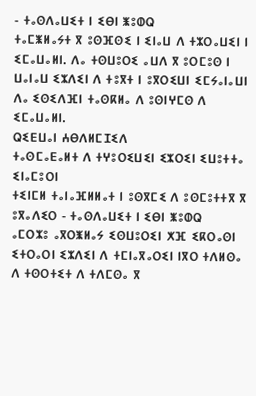- ⵜⴰⵙⴷⴰⵡⵉⵜ ⵏ ⵉⴱⵏ ⵥⵓⵀⵕ
ⵜⴰⵎⵥⵍⴰⵢⵜ ⴳ ⵓⵙⴼⵙⵉ ⵏ ⵉⵏⴰⵡ ⴷ ⵜⵣⵔⴰⵡⵉⵏ ⵏ ⵉⵎⴰⵡⴰⵍⵏ. ⴷⴰ ⵜⵙⵡⵓⵔⵉ ⴰⵡⴷ ⴳ ⵓⵔⵎⵓⵙ ⵏ ⵡⴰⵏⴰⵡ ⵉⵣⴷⵉⵏ ⴷ ⵜⵓⴳⵜ ⵏ ⵓⴳⵔⵉⵡⵏ ⵉⵎⵢⴰⵏⴰⵡⵏ ⴷⴰ ⵉⵙⵉⴷⴼⵏ ⵜⴰⵙⴽⵍⴰ ⴷ ⵓⵙⵏⵖⵎⵙ ⴷ ⵉⵎⴰⵡⴰⵍⵏ.
ⵕⵉⴹⵡⴰⵏ ⵄⴱⴷⵍⵎⵊⵉⴷ
ⵜⴰⵙⵎⴰⴹⴰⵍⵜ ⴷ ⵜⵖⵓⵔⵉⵡⵉⵏ ⵉⵣⵔⵉⵏ ⵉⵡⵓⵜⵜⴰ ⵉⵏⴰⵎⵓⵔⵏ
ⵜⵉⵏⵎⵍ ⵜⴰⵏⴰⴼⵍⵍⴰⵜ ⵏ ⵓⵙⴳⵎⵉ ⴷ ⵓⵙⵎⵓⵜⵜⴳ ⴳ ⵓⴳⴰⴷⵉⵔ - ⵜⴰⵙⴷⴰⵡⵉⵜ ⵏ ⵉⴱⵏ ⵥⵓⵀⵕ
ⴰⵎⵔⵣⵓ ⴰⴳⵔⵥⵍⴰⵢ ⵉⵙⵡⵓⵔⵉⵏ ⵅⴼ ⵉⴽⵔⴰⵙⵏ ⵉⵜⵔⴰⵔⵏ ⵉⵣⴷⵉⵏ ⴷ ⵜⵎⵏⴰⴳⴰⵔⵉⵏ ⵏⴳⵔ ⵜⴷⵍⵙⴰ ⴷ ⵜⵙⵔⵜⵉⵜ ⴷ ⵜⴷⵎⵙⴰ ⴳ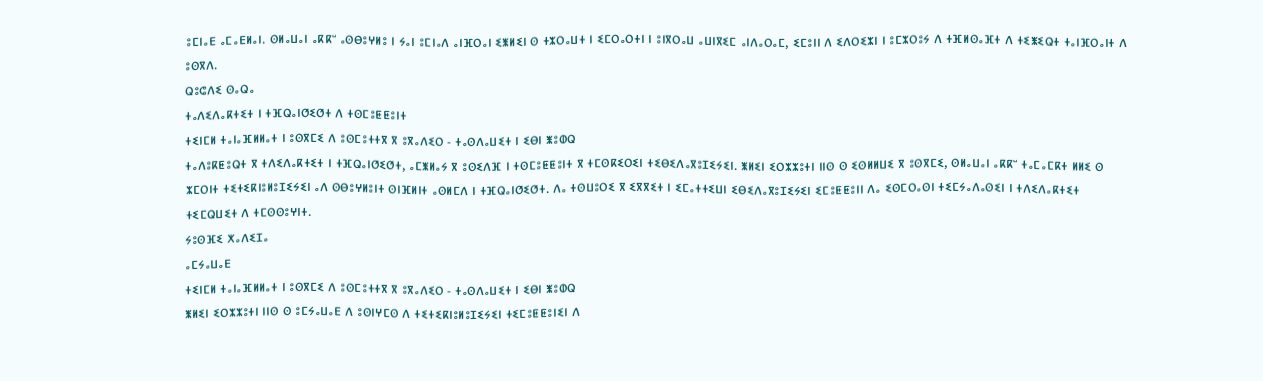ⵓⵎⵏⴰⴹ ⴰⵎⴰⴹⵍⴰⵏ. ⵙⵍⴰⵡⴰⵏ ⴰⴽⴽⵯ ⴰⵙⴱⵓⵖⵍⵓ ⵏ ⵢⴰⵏ ⵓⵎⵏⴰⴷ ⴰⵏⴼⵔⴰⵏ ⵉⵥⵍⵉⵏ ⵙ ⵜⵣⵔⴰⵡⵜ ⵏ ⵉⵎⵔⴰⵔⵜⵏ ⵏ ⵓⵏⴳⵔⴰⵡ ⴰⵡⵏⴳⵉⵎ ⴰⵏⴷⴰⵔⴰⵎ, ⵉⵎⵓⵏⵏ ⴷ ⵉⴷⵔⵉⵣⵏ ⵏ ⵓⵎⵣⵔⵓⵢ ⴷ ⵜⴼⵍⵙⴰⴼⵜ ⴷ ⵜⵉⵥⵉⵕⵜ ⵜⴰⵏⴼⵔⴰⵏⵜ ⴷ ⵓⵙⴳⴷ.
ⵕⵓⵛⴷⵉ ⵙⴰⵕⴰ
ⵜⴰⴷⵉⴷⴰⴽⵜⵉⵜ ⵏ ⵜⴼⵕⴰⵏⵚⵉⵚⵜ ⴷ ⵜⵙⵎⵓⵟⵟⵓⵏⵜ
ⵜⵉⵏⵎⵍ ⵜⴰⵏⴰⴼⵍⵍⴰⵜ ⵏ ⵓⵙⴳⵎⵉ ⴷ ⵓⵙⵎⵓⵜⵜⴳ ⴳ ⵓⴳⴰⴷⵉⵔ - ⵜⴰⵙⴷⴰⵡⵉⵜ ⵏ ⵉⴱⵏ ⵥⵓⵀⵕ
ⵜⴰⴷⵓⴽⵟⵓⵕⵜ ⴳ ⵜⴷⵉⴷⴰⴽⵜⵉⵜ ⵏ ⵜⴼⵕⴰⵏⵚⵉⵚⵜ, ⴰⵎⵥⵍⴰⵢ ⴳ ⵓⵙⵉⴷⴼ ⵏ ⵜⵙⵎⵓⵟⵟⵓⵏⵜ ⴳ ⵜⵎⵙⴽⵉⵔⵉⵏ ⵜⵉⴱⵉⴷⴰⴳⵓⵊⵉⵢⵉⵏ. ⵥⵍⵉⵏ ⵉⵔⵣⵣⵓⵜⵏ ⵏⵏⵙ ⵙ ⵉⵙⵍⵍⵡⵉ ⴳ ⵓⵙⴳⵎⵉ, ⵙⵍⴰⵡⴰⵏ ⴰⴽⴽⵯ ⵜⴰⵎⴰⵎⴽⵜ ⵍⵍⵉ ⵙ ⵣⵎⵔⵏⵜ ⵜⵉⵜⵉⴽⵏⵓⵍⵓⵊⵉⵢⵉⵏ ⴰⴷ ⵙⴱⵓⵖⵍⵓⵏⵜ ⵙⵏⴼⵍⵏⵜ ⴰⵙⵍⵎⴷ ⵏ ⵜⴼⵕⴰⵏⵚⵉⵚⵜ. ⴷⴰ ⵜⵙⵡⵓⵔⵉ ⴳ ⵉⴳⴳⵉⵜ ⵏ ⵉⵎⴰⵜⵜⵉⵡⵏ ⵉⴱⵉⴷⴰⴳⵓⵊⵉⵢⵉⵏ ⵉⵎⵓⵟⵟⵓⵏⵏ ⴷⴰ ⵉⵙⵎⵔⴰⵙⵏ ⵜⵉⵎⵢⴰⴷⴰⵙⵉⵏ ⵏ ⵜⴷⵉⴷⴰⴽⵜⵉⵜ ⵜⵉⵎⵕⵡⵉⵜ ⴷ ⵜⵎⵙⵙⵓⵖⵏⵜ.
ⵢⵓⵙⴼⵉ ⵅⴰⴷⵉⵊⴰ
ⴰⵎⵢⴰⵡⴰⴹ
ⵜⵉⵏⵎⵍ ⵜⴰⵏⴰⴼⵍⵍⴰⵜ ⵏ ⵓⵙⴳⵎⵉ ⴷ ⵓⵙⵎⵓⵜⵜⴳ ⴳ ⵓⴳⴰⴷⵉⵔ - ⵜⴰⵙⴷⴰⵡⵉⵜ ⵏ ⵉⴱⵏ ⵥⵓⵀⵕ
ⵥⵍⵉⵏ ⵉⵔⵣⵣⵓⵜⵏ ⵏⵏⵙ ⵙ ⵓⵎⵢⴰⵡⴰⴹ ⴷ ⵓⵙⵏⵖⵎⵙ ⴷ ⵜⵉⵜⵉⴽⵏⵓⵍⵓⵊⵉⵢⵉⵏ ⵜⵉⵎⵓⵟⵟⵓⵏⵉⵏ ⴷ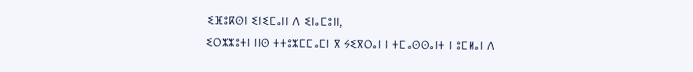ⵉⴼⵓⴽⵙⵏ ⵉⵏⵉⵎⴰⵏⵏ ⴷ ⵉⵏⴰⵎⵓⵏⵏ,
ⵉⵔⵣⵣⵓⵜⵏ ⵏⵏⵙ ⵜⵜⵓⵣⵎⵎⴰⵎⵏ ⴳ ⵢⵉⴳⵔⴰⵏ ⵏ ⵜⵎⴰⵙⵙⴰⵏⵜ ⵏ ⵓⵎⵍⴰⵏ ⴷ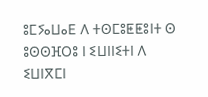ⵓⵎⵢⴰⵡⴰⴹ ⴷ ⵜⵙⵎⵓⵟⵟⵓⵏⵜ ⵙ ⵓⵙⵙⴼⵔⵓ ⵏ ⵉⵡⵏⵏⵉⵜⵏ ⴷ ⵉⵡⵏⴳⵎⵏ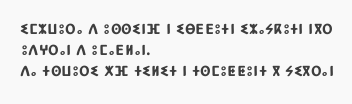ⵉⵎⵣⵡⵓⵔⴰ ⴷ ⵓⵙⵙⵉⵏⴼ ⵏ ⵉⴱⴹⴹⵓⵜⵏ ⵉⵣⴰⵢⴽⵓⵜⵏ ⵏⴳⵔ ⵓⴷⵖⵔⴰⵏ ⴷ ⵓⵎⴰⴹⵍⴰⵏ.
ⴷⴰ ⵜⵙⵡⵓⵔⵉ ⵅⴼ ⵜⵉⵍⵉⵜ ⵏ ⵜⵙⵎⵓⵟⵟⵓⵏⵜ ⴳ ⵢⵉⴳⵔⴰⵏ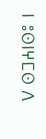ⵏ ⵓⵙⵏⵖⵎⵙ ⴷ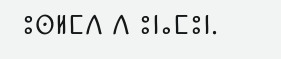ⵓⵙⵍⵎⴷ ⴷ ⵓⵏⴰⵎⵓⵏ.